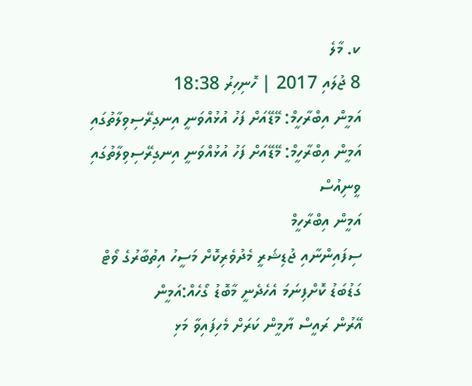ކ. މާލެ
8 ޖުލައި 2017 | ހޮނިހިރު 18:38
އަމީން އިބްރާހީމް: މޭޑޭއަށް ފަހު އުޅުއްވަނީ އިނގިރޭސިވިލާތުގައި
އަމީން އިބްރާހީމް: މޭޑޭއަށް ފަހު އުޅުއްވަނީ އިނގިރޭސިވިލާތުގައި
ވީނިއުސް
އަމީން އިބްރާހީމް
ސިފައިންނާއި ޖުޑިޝަރީ މެދުވެރިކޮށް މަސީހު އިތުބާރުގެ ވޯޓް ގަޑުބަޑު ކޮށްފިނަމަ އެހެދެނީ މާބޮޑު ގޯހެއް:އަމީން
އޭރުން ރައީސް ޔާމީން ކަރަށް މެހިފައިވާ މަޅި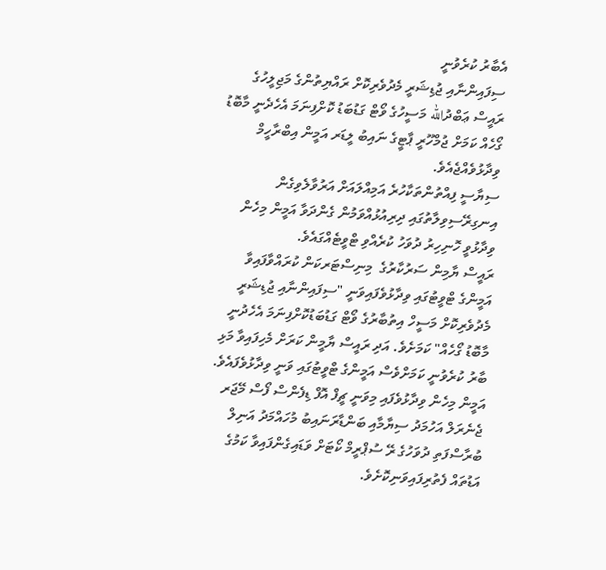އެބާރު ކުރެވުނީ
ސިފައިންނާއި ޖުޑިޝަރީ މެދުވެރިކޮށް ރައްޔިތުންގެ މަޖިލީހުގެ ރައީސް ޢަބްދުالله މަސީހުގެ ވޯޓް ގަޑުބަޑު ކޮށްފިނަމަ އެހެދެނީ މާބޮޑު ގޯހެއް ކަމަށް ޖުމްހޫރީ ޕާޓީގެ ނައިބު ލީޑަރ އަމީން އިބްރާހީމް ވިދާޅުވެއްޖެއެވެ.
ސިޔާސީ ފިއްތުންތަކާހުރެ އަމިއްލައަށް އަރުވާލެވިގެން އިނގިރޭސިވިލާތުގައި ދިރިއުޅުއްވަމުން ގެންދަވާ އަމީން މިހެން ވިދާޅުވީ ހޮނިހިރު ދުވަހު ކުރެއްވި ޓްވީޓެއްގައެވެ.
ރައީސް ޔާމިން ސަރުކާރުގެ  މިނިސްޓަރކަން ކުރައްވާފައިވާ އަމީންގެ ޓްވީޓުގައި ވިދާޅުވެފައިވަނީ "ސިފައިންނާއި ޖުޑިޝަރީ މެދުވެރިކޮށް މަސީހް އިތުބާރުގެ ވޯޓް ގަޑުބަޑުކޮށްފިނަމަ އެހެދުނީ މާބޮޑު ގޯހެއް" ކަމަށެވެ. އަދި ރައީސް ޔާމީން ކަރަށް މެހިފައިވާ މަޅި ބާރު ކުރެވުނީ ކަމަށްވެސް އަމީންގެ ޓްވީޓުގައި ވަނީ ވިދާޅުވެފައެވެ.
އަމީން މިހެން ވިދާޅުވެފައި މިވަނީ ޗީފް އޮފް ޑިފެންސް ފޯސް މޭޖަރ ޖެނެރަލް އަހުމަދު ސިޔާމާއި ބަންޑާރަނައިބު މުހައްމަދު އަނިލް ބުރާސްފަތި ދުވަހުގެ ރޭ ސުޕްރީމް ކޯޓަށް ވަޑައިގެންފައިވާ ކަމުގެ އަޑުތައް ފެތުރިފައިވަނިކޮށެވެ.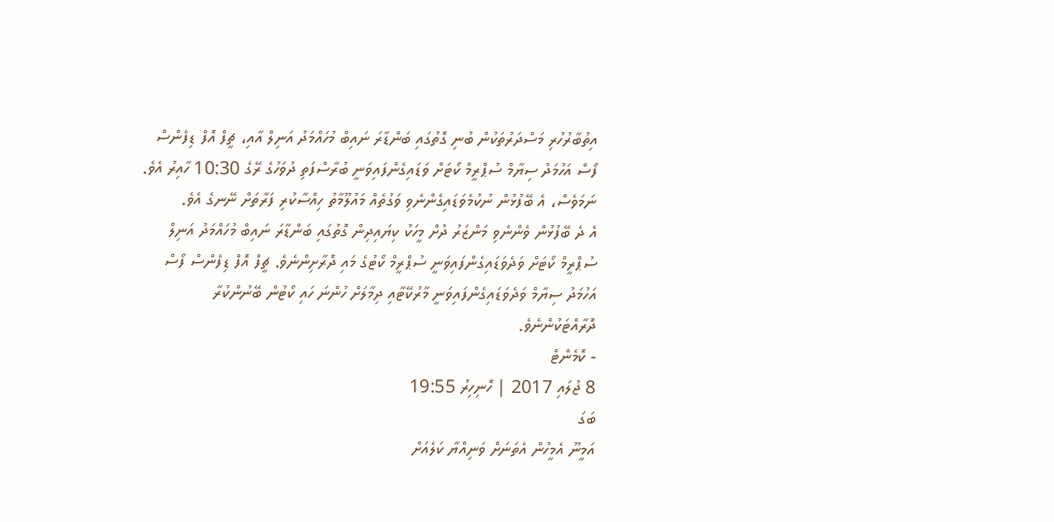އިތުބާރުހުރި މަސްދަރުތަކުން ބުނި ގޮތުގައި ބަންޑާރަ ނައިބް މުހައްމަދު އަނިލް އާއި، ޗީފް އޮފް ޑިފެންސް ފޯސް އަހުމަދު ސިޔާމް ސުޕްރީމް ކޯޓަށް ވަޑައިގެންފައިވަނީ ބުރާސްފަތި ދުވަހުގެ ރޭގެ 10:30 ހާއިރު އެވެ. ނަމަވެސް، އެ ބޭފުޅުން ނުކުމެވަޑައިގެންނެވި ވަގުތެއް މައުލޫމާތު ހިއްސާކުރި ފަރާތަށް ނޭނގެ އެވެ.
އެ ދެ ބޭފުޅުން ވެންނެވި މަންޒަރު ދުށް މީހަކު ކިޔައިދިން ގޮތުގައި ބަންޑާރަ ނައިބް މުހައްމަދު އަނިލް ސުޕްރީމް ކޯޓަށް ވަދެވަޑައިގެންފައިވަނީ ސުޕްރީމް ކޯޓުގެ މައި ދޮރާށިންނެވެ. ޗީފް އޮފް ޑިފެންސް ފޯސް އަހުމަދު ސިޔާމް ވަދެވަޑައިގެންފައިވަނީ މާރުކޭޓާއި ދިމާލަށް ހުންނަ ހައި ކޯޓުން ބޭނުންކުރާ ދޮރާއްޓަކުންނެވެ.
- ކޮމެންޓް
8 ޖުލައި 2017 | ހޮނިހިރު 19:55
ބަގަ
އަމީނޫ އެމީހުން އެތަނަށް ވަނިއްޔާ ކަލެއަށް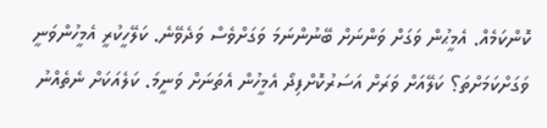ކޮންކަމެއް. އެމީޙުން ވަގަށް ވަންނަށް ބޭނުންނަމަ ވަގަށްވެސް ވަދެވޭނެ. ކަލޭހީކުރީ އެމީހުންވަނީ ވަގަށްކަމަށްތަ؟ ކަލޭއަށް ވަރަށް އަސަރުކޮށްފިދޯ އެމީހުން އެތަނަށް ވަނީމަ. ކަލެއަކަށް ނެތެއްނު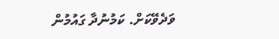ވަދެވޭކަށް. ކަމުނުދާ ގައުމުން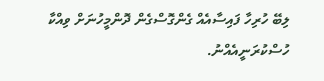ލިބޭ ހުރިހާ ފައިސާއެއް ގެންގޮސްގެން ދޮންމީހުނަށް ވިއްކާ ހުސްކުރަނީއެއްނު.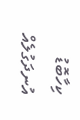ކިހާބޮޑު އުނދަގުލެއް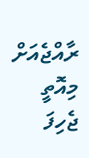ރާއްޖެއަށް މިއޮތީ ޖެހިފަ